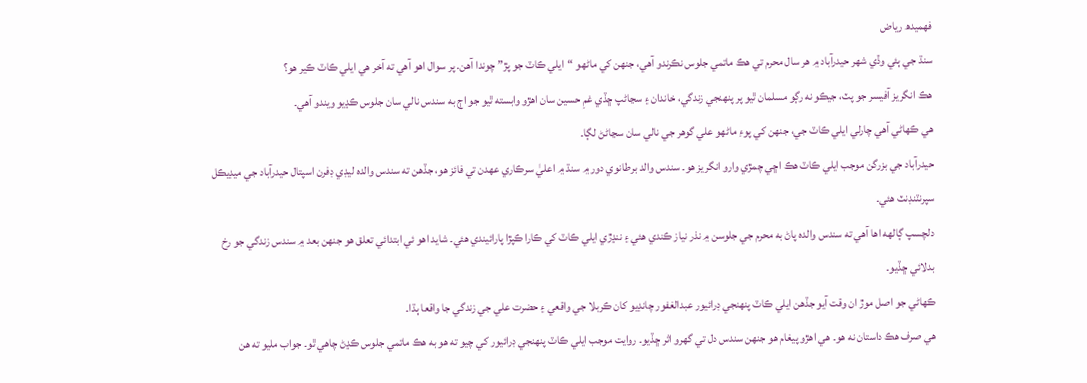فھميدھ رياض
سنڌ جي ٻئي وڏي شهر حيدرآباد ۾ هر سال محرم تي هڪ ماتمي جلوس نڪرندو آهي، جنهن کي ماڻهو “ايلي ڪاٽ جو پڙ” چوندا آهن. پر سوال اهو آهي ته آخر هي ايلي ڪاٽ ڪير هو؟
هڪ انگريز آفيسر جو پٽ، جيڪو نه رڳو مسلمان ٿيو پر پنهنجي زندگي، خاندان ۽ سڃاڻپ ڇڏي غمِ حسين سان اهڙو وابسته ٿيو جو اڄ به سندس نالي سان جلوس ڪڍيو ويندو آهي۔
هي ڪهاڻي آهي چارلي ايلي ڪاٽ جي، جنهن کي پوءِ ماڻهو علي گوهر جي نالي سان سڃاڻڻ لڳا۔
حيدرآباد جي بزرگن موجب ايلي ڪاٽ هڪ اڇي چمڙي وارو انگريز هو۔ سندس والد برطانوي دور ۾ سنڌ ۾ اعليٰ سرڪاري عهدن تي فائز هو، جڏهن ته سندس والده ليڊي ڊفرن اسپتال حيدرآباد جي ميڊيڪل سپرنٽنڊنٽ هئي۔
دلچسپ ڳالهه اها آهي ته سندس والده پاڻ به محرم جي جلوسن ۾ نذر نياز ڪندي هئي ۽ ننڍڙي ايلي ڪاٽ کي ڪارا ڪپڙا پارائيندي هئي۔ شايد اهو ئي ابتدائي تعلق هو جنهن بعد ۾ سندس زندگي جو رخ بدلائي ڇڏيو۔
ڪهاڻي جو اصل موڙ ان وقت آيو جڏهن ايلي ڪاٽ پنهنجي ڊرائيور عبدالغفور چانڊيو کان ڪربلا جي واقعي ۽ حضرت علي جي زندگي جا واقعا ٻڌا۔
هي صرف هڪ داستان نه ھو۔ هي اهڙو پيغام هو جنهن سندس دل تي گهرو اثر ڇڏيو۔ روايت موجب ايلي ڪاٽ پنهنجي ڊرائيور کي چيو ته هو به هڪ ماتمي جلوس ڪڍڻ چاهي ٿو۔ جواب مليو ته هن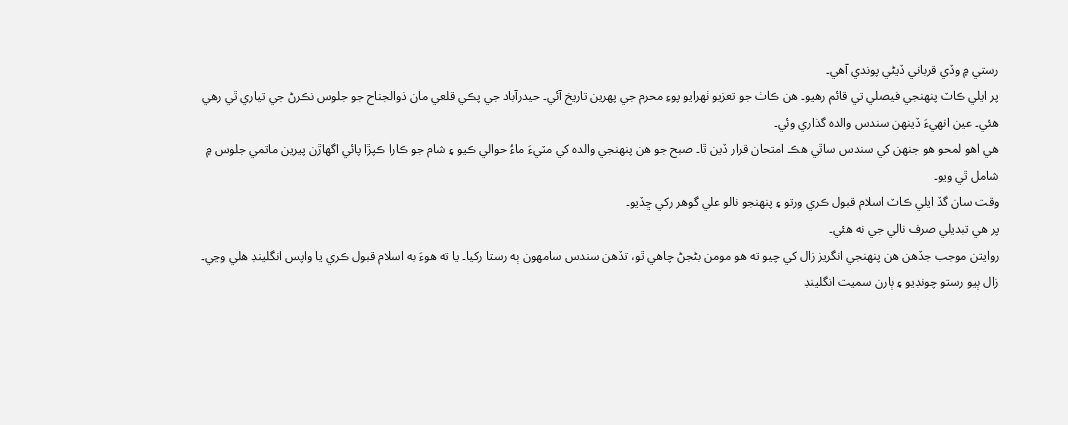رستي ۾ وڏي قرباني ڏيڻي پوندي آهي۔
پر ايلي ڪاٽ پنهنجي فيصلي تي قائم رهيو۔ ھن ڪاٺ جو تعزيو ٺھرايو پوءِ محرم جي پهرين تاريخ آئي۔ حيدرآباد جي پڪي قلعي مان ذوالجناح جو جلوس نڪرڻ جي تياري ٿي رهي هئي۔ عين انهيءَ ڏينهن سندس والده گذاري وئي۔
هي اهو لمحو هو جنهن کي سندس ساٿي هڪ امتحان قرار ڏين ٿا۔ صبح جو هن پنهنجي والده کي مٽيءَ ماءُ حوالي ڪيو ۽ شام جو ڪارا ڪپڙا پائي اگهاڙن پيرين ماتمي جلوس ۾ شامل ٿي ويو۔
وقت سان گڏ ايلي ڪاٽ اسلام قبول ڪري ورتو ۽ پنهنجو نالو علي گوهر رکي ڇڏيو۔
پر هي تبديلي صرف نالي جي نه هئي۔
روايتن موجب جڏهن هن پنهنجي انگريز زال کي چيو ته هو مومن بڻجڻ چاهي ٿو، تڏهن سندس سامهون ٻه رستا رکيا۔ يا ته هوءَ به اسلام قبول ڪري يا واپس انگلينڊ هلي وڃي۔
زال ٻيو رستو چونڊيو ۽ ٻارن سميت انگلينڊ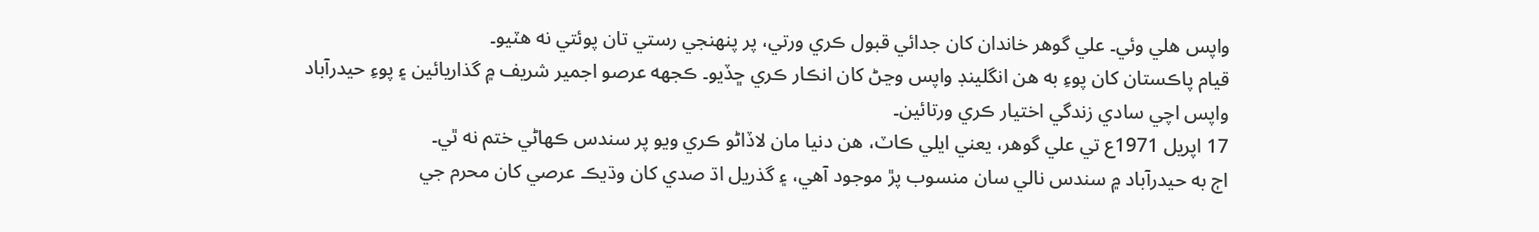واپس هلي وئي۔ علي گوهر خاندان کان جدائي قبول ڪري ورتي، پر پنهنجي رستي تان پوئتي نه هٽيو۔
قيام پاڪستان کان پوءِ به هن انگلينڊ واپس وڃڻ کان انڪار ڪري ڇڏيو۔ ڪجهه عرصو اجمير شريف ۾ گذاريائين ۽ پوءِ حيدرآباد واپس اچي سادي زندگي اختيار ڪري ورتائين۔
17 اپريل 1971ع تي علي گوهر، يعني ايلي ڪاٽ، هن دنيا مان لاڏاڻو ڪري ويو پر سندس ڪهاڻي ختم نه ٿي۔
اڄ به حيدرآباد ۾ سندس نالي سان منسوب پڙ موجود آهي، ۽ گذريل اڌ صدي کان وڌيڪ عرصي کان محرم جي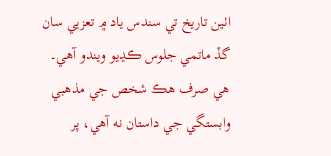اٺين تاريخ تي سندس ياد ۾ تعزيي سان گڏ ماتمي جلوس ڪڍيو ويندو آهي۔
هي صرف هڪ شخص جي مذهبي وابستگي جي داستان نه آهي، پر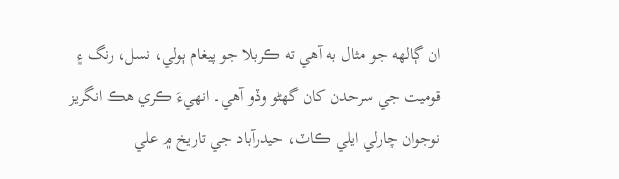ان ڳالهه جو مثال به آهي ته ڪربلا جو پيغام ٻولي، نسل، رنگ ۽ قوميت جي سرحدن کان گهڻو وڏو آهي۔ انهيءَ ڪري هڪ انگريز نوجوان چارلي ايلي ڪاٽ، حيدرآباد جي تاريخ ۾ علي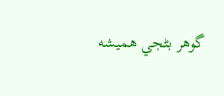گوهر بڻجي هميشه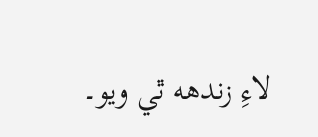لاءِ زندهه ٿي ويو۔